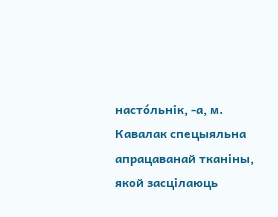насто́льнік, ‑а, м.
Кавалак спецыяльна апрацаванай тканіны, якой засцілаюць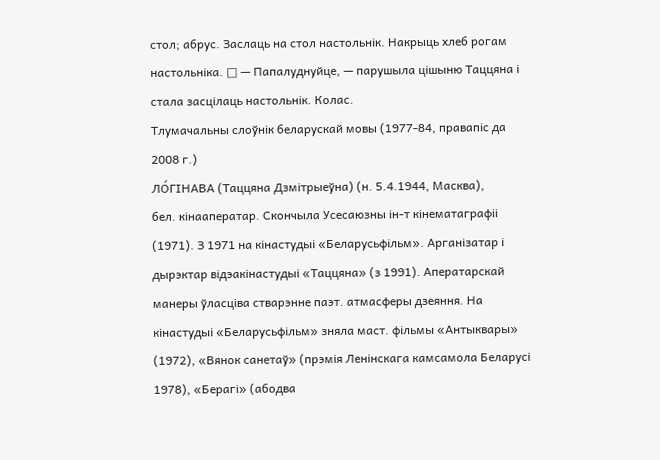стол; абрус. Заслаць на стол настольнік. Накрыць хлеб рогам настольніка. □ — Папалуднуйце, — парушыла цішыню Таццяна і стала засцілаць настольнік. Колас.
Тлумачальны слоўнік беларускай мовы (1977-84, правапіс да 2008 г.)
ЛО́ГІНАВА (Таццяна Дзмітрыеўна) (н. 5.4.1944, Масква),
бел. кінааператар. Скончыла Усесаюзны ін-т кінематаграфіі (1971). З 1971 на кінастудыі «Беларусьфільм». Арганізатар і дырэктар відэакінастудыі «Таццяна» (з 1991). Аператарскай манеры ўласціва стварэнне паэт. атмасферы дзеяння. На кінастудыі «Беларусьфільм» зняла маст. фільмы «Антыквары» (1972), «Вянок санетаў» (прэмія Ленінскага камсамола Беларусі 1978), «Берагі» (абодва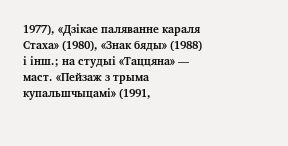1977), «Дзікае паляванне караля Стаха» (1980), «Знак бяды» (1988) і інш.; на студыі «Таццяна» — маст. «Пейзаж з трыма купальшчыцамі» (1991,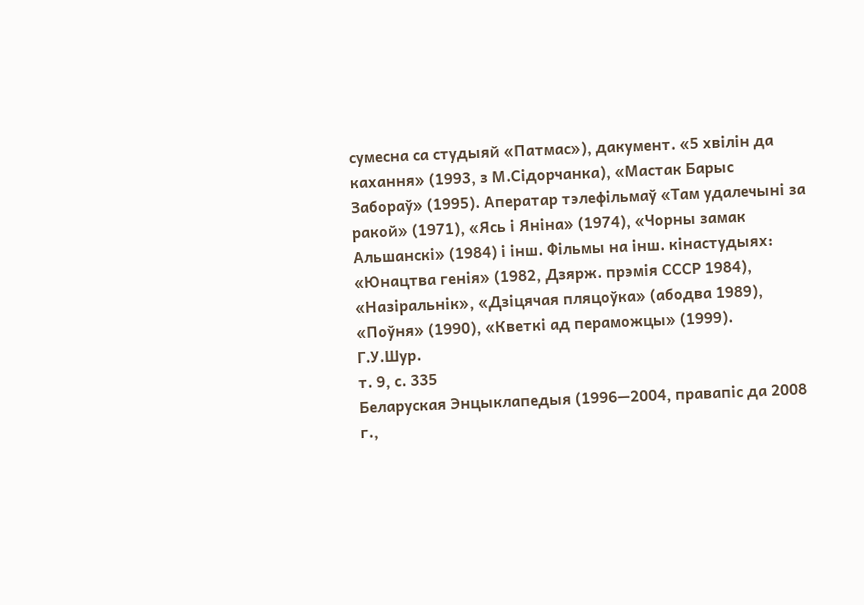сумесна са студыяй «Патмас»), дакумент. «5 хвілін да кахання» (1993, з М.Сідорчанка), «Мастак Барыс Забораў» (1995). Аператар тэлефільмаў «Там удалечыні за ракой» (1971), «Ясь і Яніна» (1974), «Чорны замак Альшанскі» (1984) і інш. Фільмы на інш. кінастудыях: «Юнацтва генія» (1982, Дзярж. прэмія СССР 1984), «Назіральнік», «Дзіцячая пляцоўка» (абодва 1989), «Поўня» (1990), «Кветкі ад пераможцы» (1999).
Г.У.Шур.
т. 9, с. 335
Беларуская Энцыклапедыя (1996—2004, правапіс да 2008 г.,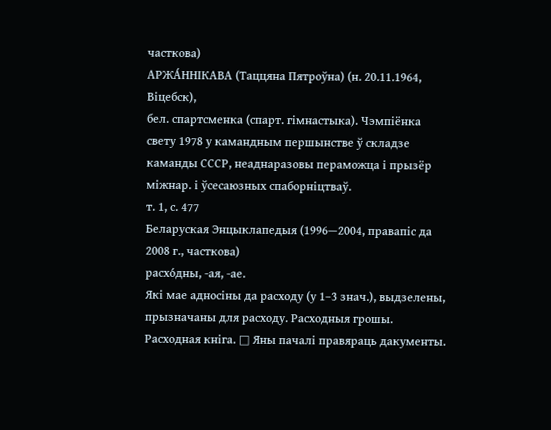часткова)
АРЖА́ННІКАВА (Таццяна Пятроўна) (н. 20.11.1964, Віцебск),
бел. спартсменка (спарт. гімнастыка). Чэмпіёнка свету 1978 у камандным першынстве ў складзе каманды СССР, неаднаразовы пераможца і прызёр міжнар. і ўсесаюзных спаборніцтваў.
т. 1, с. 477
Беларуская Энцыклапедыя (1996—2004, правапіс да 2008 г., часткова)
расхо́дны, ‑ая, ‑ае.
Які мае адносіны да расходу (у 1–3 знач.), выдзелены, прызначаны для расходу. Расходныя грошы. Расходная кніга. □ Яны пачалі правяраць дакументы.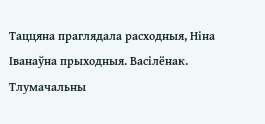Таццяна праглядала расходныя, Ніна Іванаўна прыходныя. Васілёнак.
Тлумачальны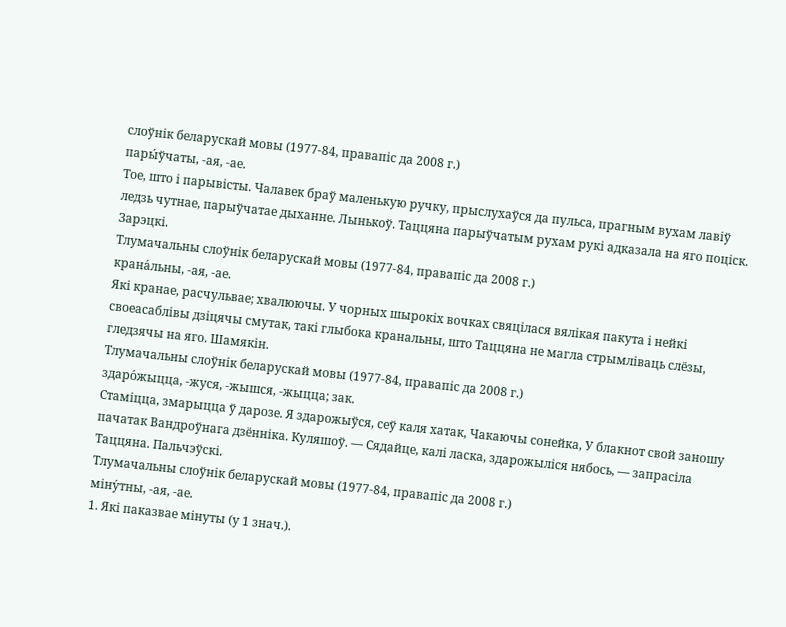слоўнік беларускай мовы (1977-84, правапіс да 2008 г.)
пары́ўчаты, ‑ая, ‑ае.
Тое, што і парывісты. Чалавек браў маленькую ручку, прыслухаўся да пульса, прагным вухам лавіў ледзь чутнае, парыўчатае дыханне. Лынькоў. Таццяна парыўчатым рухам рукі адказала на яго поціск. Зарэцкі.
Тлумачальны слоўнік беларускай мовы (1977-84, правапіс да 2008 г.)
крана́льны, ‑ая, ‑ае.
Які кранае, расчульвае; хвалюючы. У чорных шырокіх вочках свяцілася вялікая пакута і нейкі своеасаблівы дзіцячы смутак, такі глыбока кранальны, што Таццяна не магла стрымліваць слёзы, гледзячы на яго. Шамякін.
Тлумачальны слоўнік беларускай мовы (1977-84, правапіс да 2008 г.)
здаро́жыцца, ‑жуся, ‑жышся, ‑жыцца; зак.
Стаміцца, змарыцца ў дарозе. Я здарожыўся, сеў каля хатак, Чакаючы сонейка, У блакнот свой заношу пачатак Вандроўнага дзённіка. Куляшоў. — Сядайце, калі ласка, здарожыліся нябось, — запрасіла Таццяна. Пальчэўскі.
Тлумачальны слоўнік беларускай мовы (1977-84, правапіс да 2008 г.)
міну́тны, ‑ая, ‑ае.
1. Які паказвае мінуты (у 1 знач.).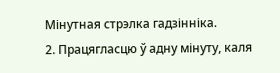Мінутная стрэлка гадзінніка.
2. Працягласцю ў адну мінуту, каля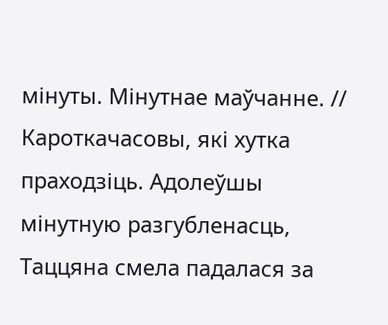мінуты. Мінутнае маўчанне. // Кароткачасовы, які хутка праходзіць. Адолеўшы мінутную разгубленасць, Таццяна смела падалася за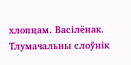хлопцам. Васілёнак.
Тлумачальны слоўнік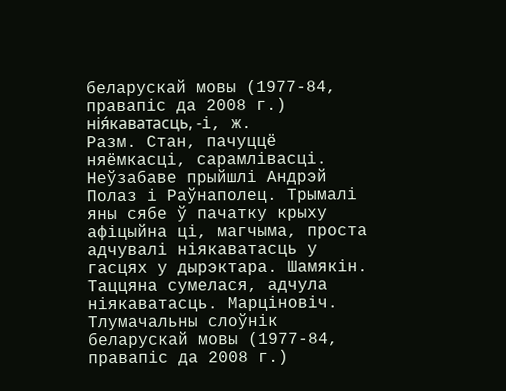беларускай мовы (1977-84, правапіс да 2008 г.)
нія́каватасць, ‑і, ж.
Разм. Стан, пачуццё няёмкасці, сарамлівасці. Неўзабаве прыйшлі Андрэй Полаз і Раўнаполец. Трымалі яны сябе ў пачатку крыху афіцыйна ці, магчыма, проста адчувалі ніякаватасць у гасцях у дырэктара. Шамякін. Таццяна сумелася, адчула ніякаватасць. Марціновіч.
Тлумачальны слоўнік беларускай мовы (1977-84, правапіс да 2008 г.)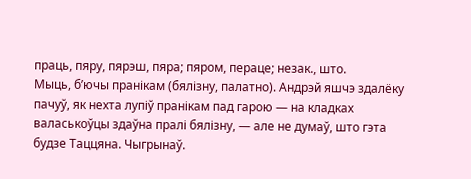праць, пяру, пярэш, пяра; пяром, пераце; незак., што.
Мыць, б’ючы пранікам (бялізну, палатно). Андрэй яшчэ здалёку пачуў, як нехта лупіў пранікам пад гарою — на кладках валаськоўцы здаўна пралі бялізну, — але не думаў, што гэта будзе Таццяна. Чыгрынаў.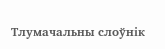Тлумачальны слоўнік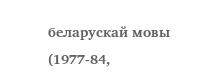беларускай мовы (1977-84,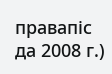правапіс да 2008 г.)